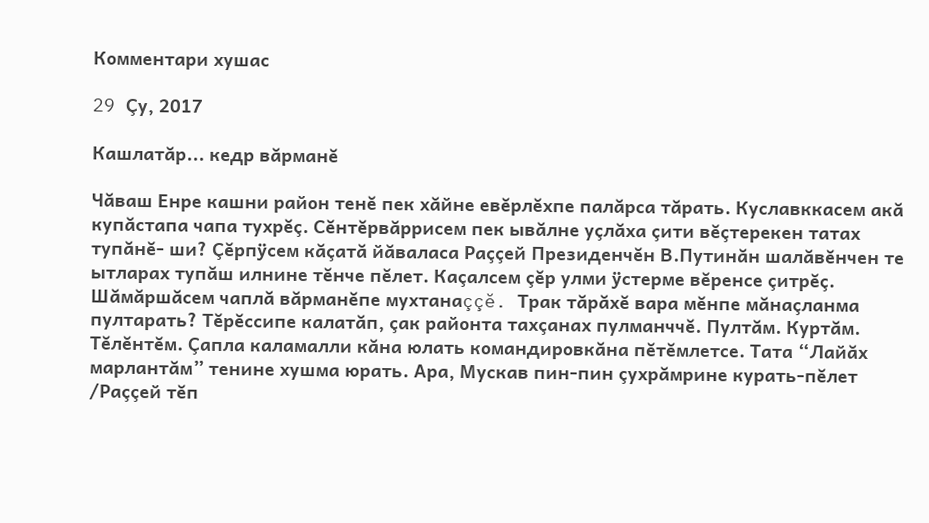Комментари хушас

29 Çу, 2017

Кашлатăр... кедр вăрманĕ

Чăваш Енре кашни район тенĕ пек хăйне евĕрлĕхпе палăрса тăрать. Куславккасем акă купăстапа чапа тухрĕç. Сĕнтĕрвăррисем пек ывăлне уçлăха çити вĕçтерекен татах тупăнĕ- ши? Çĕрпÿсем кăçатă йăваласа Раççей Президенчĕн В.Путинăн шалăвĕнчен те ытларах тупăш илнине тĕнче пĕлет. Каçалсем çĕр улми ÿстерме вĕренсе çитрĕç. Шăмăршăсем чаплă вăрманĕпе мухтанаççĕ. Трак тăрăхĕ вара мĕнпе мăнаçланма пултарать? Тĕрĕссипе калатăп, çак районта тахçанах пулманччĕ. Пултăм. Куртăм. Тĕлĕнтĕм. Çапла каламалли кăна юлать командировкăна пĕтĕмлетсе. Тата “Лайăх марлантăм” тенине хушма юрать. Ара, Мускав пин-пин çухрăмрине курать-пĕлет /Раççей тĕп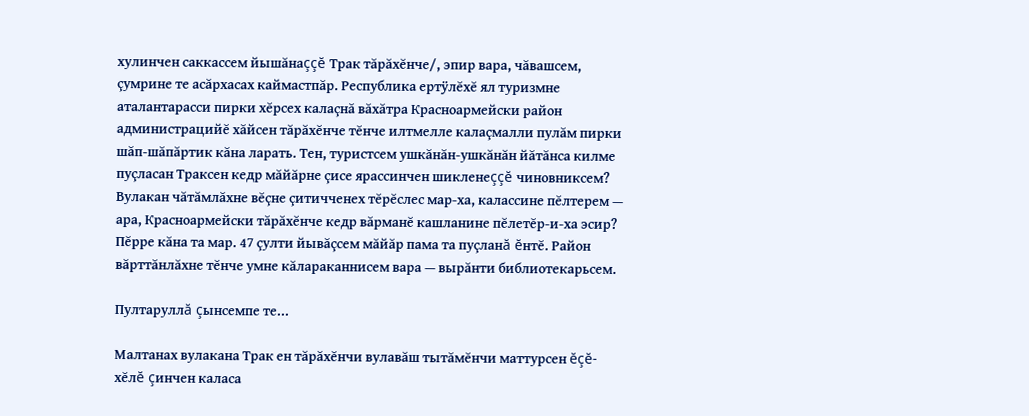хулинчен саккассем йышăнаççĕ Трак тăрăхĕнче/, эпир вара, чăвашсем, çумрине те асăрхасах каймастпăр. Республика ертÿлĕхĕ ял туризмне аталантарасси пирки хĕрсех калаçнă вăхăтра Красноармейски район администрацийĕ хăйсен тăрăхĕнче тĕнче илтмелле калаçмалли пулăм пирки шăп-шăпăртик кăна ларать. Тен, туристсем ушкăнăн-ушкăнăн йăтăнса килме пуçласан Траксен кедр мăйăрне çисе ярассинчен шикленеççĕ чиновниксем? Вулакан чăтăмлăхне вĕçне çитичченех тĕрĕслес мар-ха, калассине пĕлтерем — ара, Красноармейски тăрăхĕнче кедр вăрманĕ кашланине пĕлетĕр-и-ха эсир? Пĕрре кăна та мар. 47 çулти йывăçсем мăйăр пама та пуçланă ĕнтĕ. Район вăрттăнлăхне тĕнче умне кăлараканнисем вара — вырăнти библиотекарьсем.

Пултаруллă çынсемпе те...

Малтанах вулакана Трак ен тăрăхĕнчи вулавăш тытăмĕнчи маттурсен ĕçĕ-хĕлĕ çинчен каласа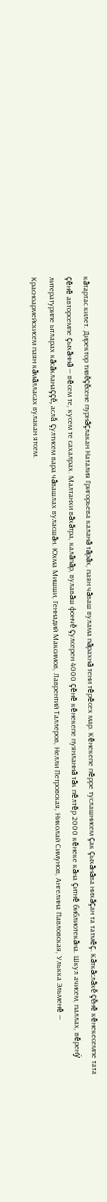кăтартас килет. Директор тивĕçĕсене пурнăçлакан Наталия Григорьева каланă тăрăх, паян чăваш вулама пăрахнă тени тĕрĕсех мар. Кĕнекепе пĕрре туслашнисем çак çыхăнăва нихăçан та татмĕç. Кăткăслăхĕ çĕнĕ кĕнекесемпе тата çĕнĕ авторсемпе çыхăннă — вĕсем те, кусем те сахалрах. Малтанхи вăхăтра, калăпăр, вулавăш фончĕ çулсерен 4000 çĕнĕ кĕнекепе пуянланнă тăк пĕлтĕр 2000 кĕнеке кăна çитнĕ библиотекăна. Шкул ачисем, паллах, вĕренÿ литературипе ытларах кăсăкланаççĕ, аслă çултисем вара чăвашлах вуласшăн. Юхма Мишши, Геннадий Максимов, Лаврентий Таллеров, Нелли Петровская, Николай Симунов, Ангелина Павловская, Улькка Эльменĕ — Красноармейскисем паян кăмăлласах вулакан ятсем.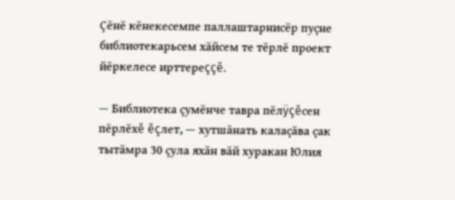Çĕнĕ кĕнекесемпе паллаштарнисĕр пуçне библиотекарьсем хăйсем те тĕрлĕ проект йĕркелесе ирттереççĕ.

— Библиотека çумĕнче тавра пĕлÿçĕсен пĕрлĕхĕ ĕçлет, — хутшăнать калаçăва çак тытăмра 30 çула яхăн вăй хуракан Юлия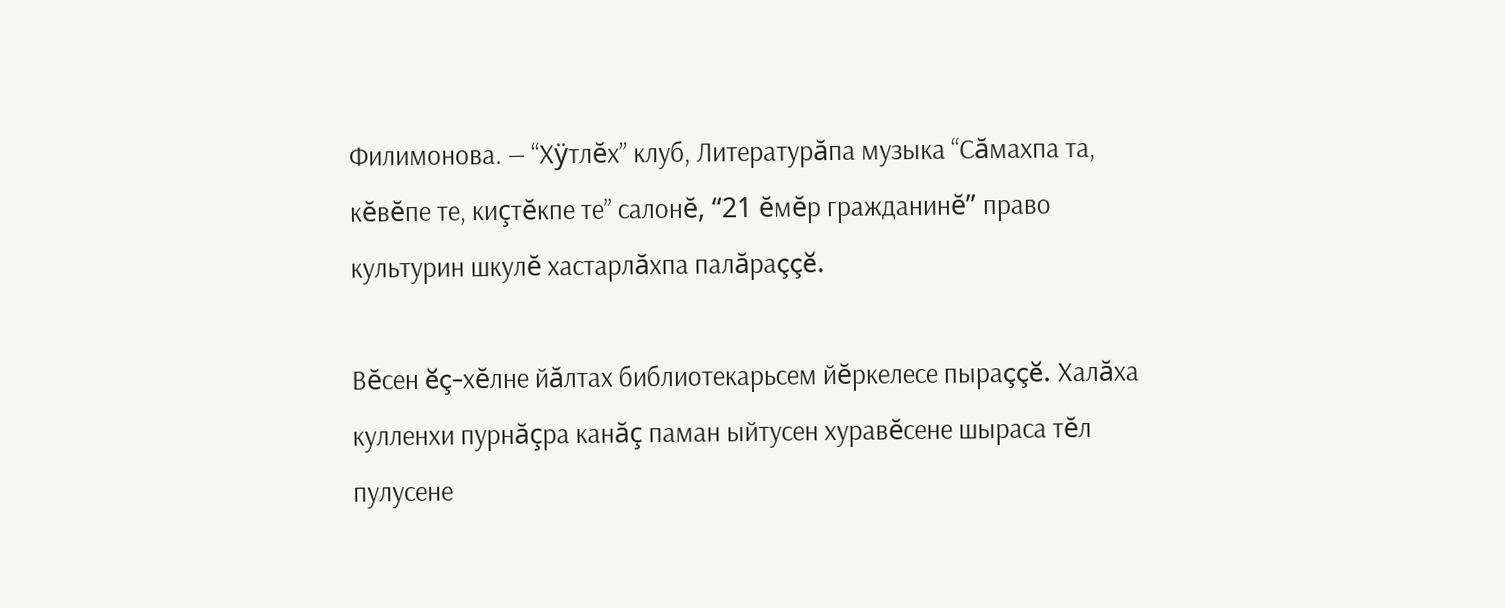Филимонова. — “Хÿтлĕх” клуб, Литературăпа музыка “Сăмахпа та, кĕвĕпе те, киçтĕкпе те” салонĕ, “21 ĕмĕр гражданинĕ” право культурин шкулĕ хастарлăхпа палăраççĕ.

Вĕсен ĕç-хĕлне йăлтах библиотекарьсем йĕркелесе пыраççĕ. Халăха кулленхи пурнăçра канăç паман ыйтусен хуравĕсене шыраса тĕл пулусене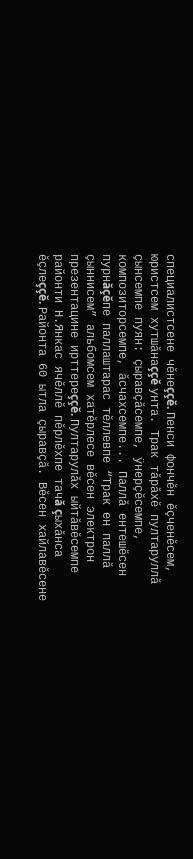специалистсене чĕнеççĕ. Пенси фончĕн ĕçченĕсем, юристсем хутшăнаççĕ унта. Трак тăрăхĕ пултаруллă çынсемпе пуян: çыравçăсемпе, ÿнерçĕсемпе, композиторсемпе, ăсчахсемпе... Паллă ентешĕсен пурнăçĕпе паллаштарас тĕллевпе “Трак ен паллă çыннисем” альбомсем хатĕрлесе вĕсен электрон презентацине ирттереççĕ. Пултарулăх ыйтăвĕсемпе районти Н.Янкас ячĕллĕ пĕрлĕхпе тачă çыхăнса ĕçлеççĕ. Районта 60 ытла çыравçă. Вĕсен хайлавĕсене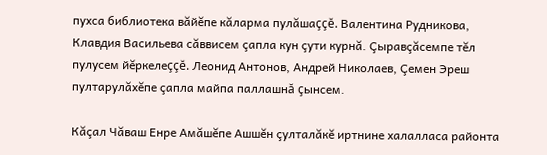пухса библиотека вăйĕпе кăларма пулăшаççĕ. Валентина Рудникова, Клавдия Васильева сăввисем çапла кун çути курнă. Çыравçăсемпе тĕл пулусем йĕркелеççĕ. Леонид Антонов, Андрей Николаев, Çемен Эреш пултарулăхĕпе çапла майпа паллашнă çынсем.

Кăçал Чăваш Енре Амăшĕпе Ашшĕн çулталăкĕ иртнине халалласа районта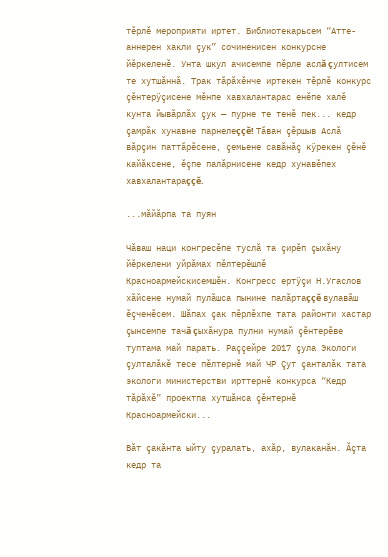тĕрлĕ мероприяти иртет. Библиотекарьсем “Атте-аннерен хакли çук” сочиненисен конкурсне йĕркеленĕ. Унта шкул ачисемпе пĕрле аслă çултисем те хутшăннă. Трак тăрăхĕнче иртекен тĕрлĕ конкурс çĕнтерÿçисене мĕнпе хавхалантарас енĕпе халĕ кунта йывăрлăх çук — пурне те тенĕ пек... кедр çамрăк хунавне парнелеççĕ! Тăван çĕршыв Аслă вăрçин паттăрĕсене, çемьене савăнăç кÿрекен çĕнĕ кайăксене, ĕçпе палăрнисене кедр хунавĕпех хавхалантараççĕ.

...мăйăрпа та пуян

Чăваш наци конгресĕпе туслă та çирĕп çыхăну йĕркелени уйрăмах пĕлтерĕшлĕ Красноармейскисемшĕн. Конгресс ертÿçи Н.Угаслов хăйсене нумай пулăшса пынине палăртаççĕ вулавăш ĕçченĕсем. Шăпах çак пĕрлĕхпе тата районти хастар çынсемпе тачă çыхăнура пулни нумай çĕнтерĕве туптама май парать. Раççейре 2017 çула Экологи çулталăкĕ тесе пĕлтернĕ май ЧР Çут çанталăк тата экологи министерстви ирттернĕ конкурса “Кедр тăрăхĕ” проектпа хутшăнса çĕнтернĕ Красноармейски...

Вăт çакăнта ыйту çуралать, ахăр, вулаканăн. Ăçта кедр та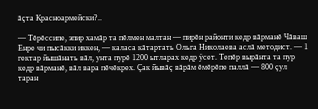ăçта Красноармейски?..

— Тĕрĕссипе, эпир хамăр та пĕлмен малтан — пирĕн районти кедр вăрманĕ Чăваш Енре чи пысăкки иккен, — каласа кăтартать Ольга Николаева аслă методист. — 1 гектар йышăнать вăл, унта пурĕ 1200 ытларах кедр ÿсет. Тепĕр вырăнта та пур кедр вăрманĕ, вăл вара пĕчĕкрех. Çак йывăç вăрăм ĕмĕрĕпе паллă — 800 çул таран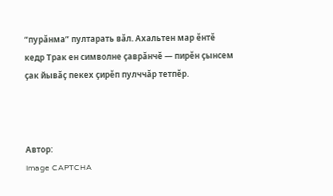“пурăнма” пултарать вăл. Ахальтен мар ĕнтĕ кедр Трак ен символне çаврăнчĕ — пирĕн çынсем çак йывăç пекех çирĕп пулччăр тетпĕр.



Автор:
Image CAPTCHA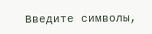Введите символы,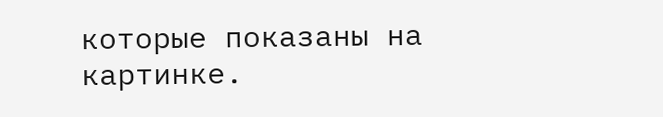которые показаны на картинке.